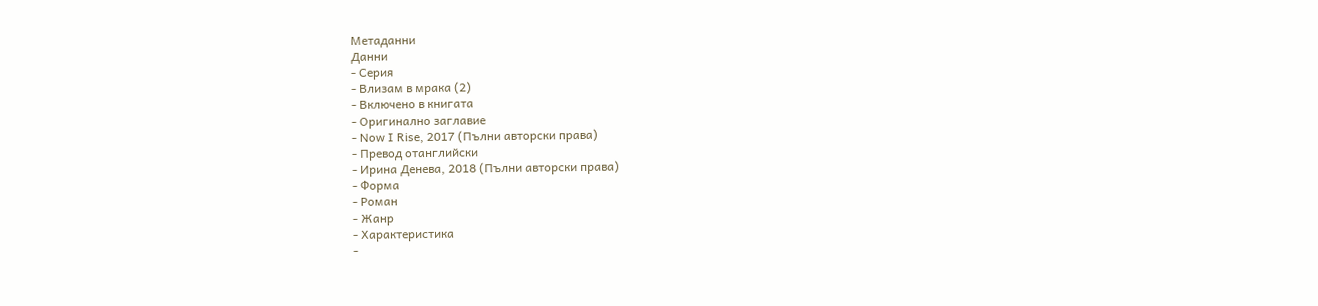Метаданни
Данни
- Серия
- Влизам в мрака (2)
- Включено в книгата
- Оригинално заглавие
- Now I Rise, 2017 (Пълни авторски права)
- Превод отанглийски
- Ирина Денева, 2018 (Пълни авторски права)
- Форма
- Роман
- Жанр
- Характеристика
-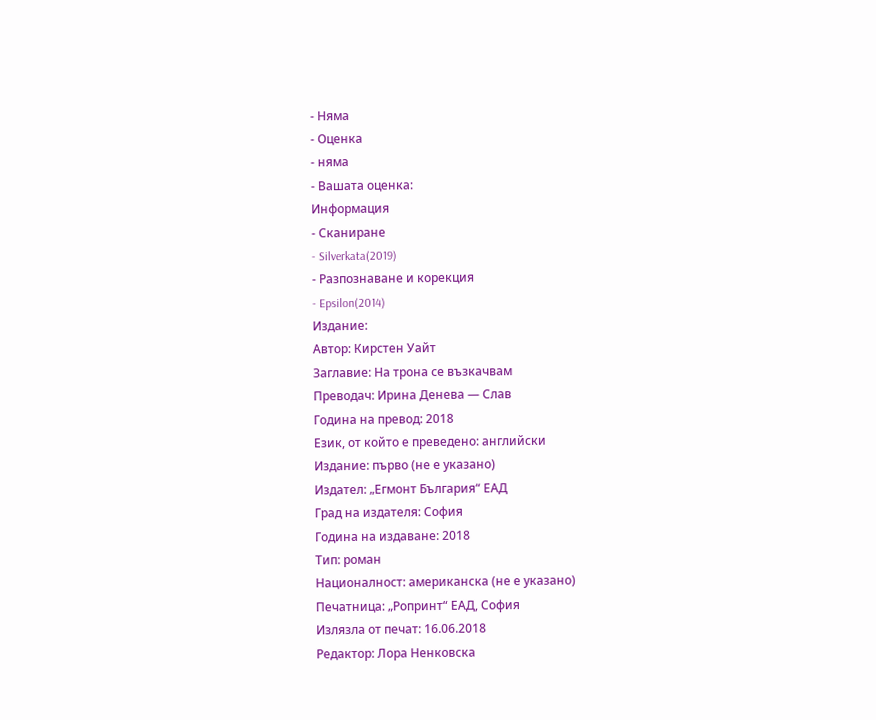- Няма
- Оценка
- няма
- Вашата оценка:
Информация
- Сканиране
- Silverkata(2019)
- Разпознаване и корекция
- Epsilon(2014)
Издание:
Автор: Кирстен Уайт
Заглавие: На трона се възкачвам
Преводач: Ирина Денева — Слав
Година на превод: 2018
Език, от който е преведено: английски
Издание: първо (не е указано)
Издател: „Егмонт България“ ЕАД
Град на издателя: София
Година на издаване: 2018
Тип: роман
Националност: американска (не е указано)
Печатница: „Ропринт“ ЕАД, София
Излязла от печат: 16.06.2018
Редактор: Лора Ненковска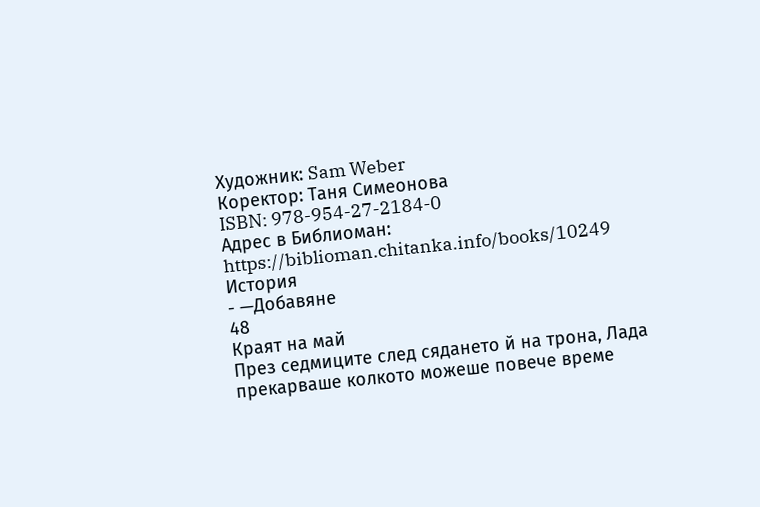Художник: Sam Weber
Коректор: Таня Симеонова
ISBN: 978-954-27-2184-0
Адрес в Библиоман: https://biblioman.chitanka.info/books/10249
История
- —Добавяне
48
Краят на май
През седмиците след сядането й на трона, Лада прекарваше колкото можеше повече време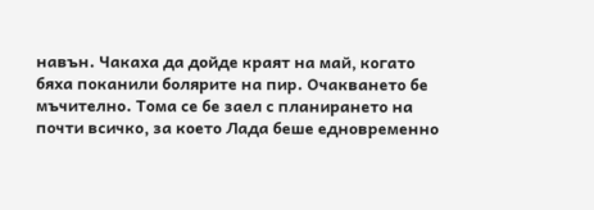навън. Чакаха да дойде краят на май, когато бяха поканили болярите на пир. Очакването бе мъчително. Тома се бе заел с планирането на почти всичко, за което Лада беше едновременно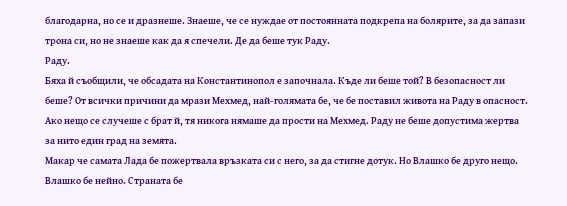благодарна, но се и дразнеше. Знаеше, че се нуждае от постоянната подкрепа на болярите, за да запази трона си, но не знаеше как да я спечели. Де да беше тук Раду.
Раду.
Бяха й съобщили, че обсадата на Константинопол е започнала. Къде ли беше той? В безопасност ли беше? От всички причини да мрази Мехмед, най-голямата бе, че бе поставил живота на Раду в опасност. Ако нещо се случеше с брат й, тя никога нямаше да прости на Мехмед. Раду не беше допустима жертва за нито един град на земята.
Макар че самата Лада бе пожертвала връзката си с него, за да стигне дотук. Но Влашко бе друго нещо. Влашко бе нейно. Страната бе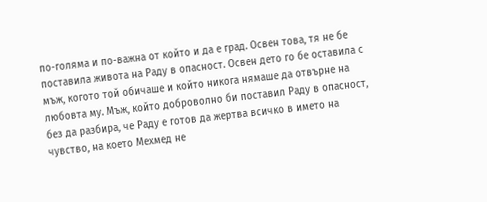по-голяма и по-важна от който и да е град. Освен това, тя не бе поставила живота на Раду в опасност. Освен дето го бе оставила с мъж, когото той обичаше и който никога нямаше да отвърне на любовта му. Мъж, който доброволно би поставил Раду в опасност, без да разбира, че Раду е готов да жертва всичко в името на чувство, на което Мехмед не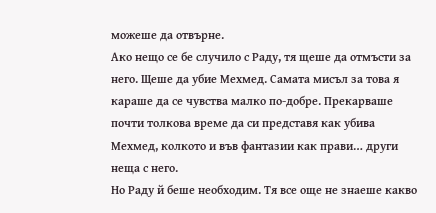можеше да отвърне.
Ако нещо се бе случило с Раду, тя щеше да отмъсти за него. Щеше да убие Мехмед. Самата мисъл за това я караше да се чувства малко по-добре. Прекарваше почти толкова време да си представя как убива Мехмед, колкото и във фантазии как прави… други неща с него.
Но Раду й беше необходим. Тя все още не знаеше какво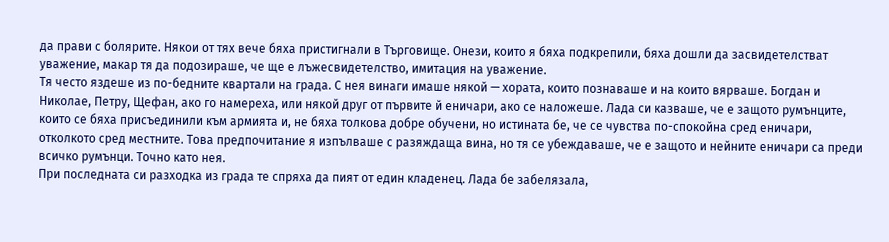да прави с болярите. Някои от тях вече бяха пристигнали в Търговище. Онези, които я бяха подкрепили, бяха дошли да засвидетелстват уважение, макар тя да подозираше, че ще е лъжесвидетелство, имитация на уважение.
Тя често яздеше из по-бедните квартали на града. С нея винаги имаше някой — хората, които познаваше и на които вярваше. Богдан и Николае, Петру, Щефан, ако го намереха, или някой друг от първите й еничари, ако се наложеше. Лада си казваше, че е защото румънците, които се бяха присъединили към армията и, не бяха толкова добре обучени, но истината бе, че се чувства по-спокойна сред еничари, отколкото сред местните. Това предпочитание я изпълваше с разяждаща вина, но тя се убеждаваше, че е защото и нейните еничари са преди всичко румънци. Точно като нея.
При последната си разходка из града те спряха да пият от един кладенец. Лада бе забелязала,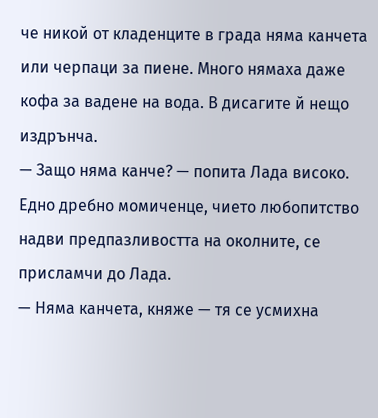че никой от кладенците в града няма канчета или черпаци за пиене. Много нямаха даже кофа за вадене на вода. В дисагите й нещо издрънча.
— Защо няма канче? — попита Лада високо.
Едно дребно момиченце, чието любопитство надви предпазливостта на околните, се присламчи до Лада.
— Няма канчета, княже — тя се усмихна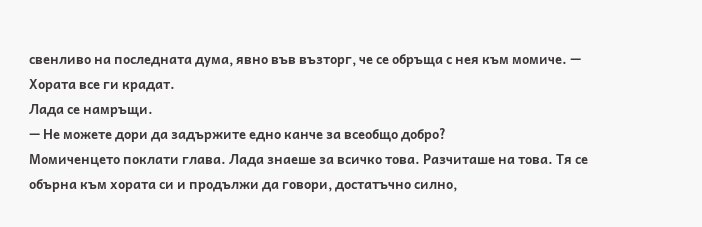свенливо на последната дума, явно във възторг, че се обръща с нея към момиче. — Хората все ги крадат.
Лада се намръщи.
— Не можете дори да задържите едно канче за всеобщо добро?
Момиченцето поклати глава. Лада знаеше за всичко това. Разчиташе на това. Тя се обърна към хората си и продължи да говори, достатъчно силно,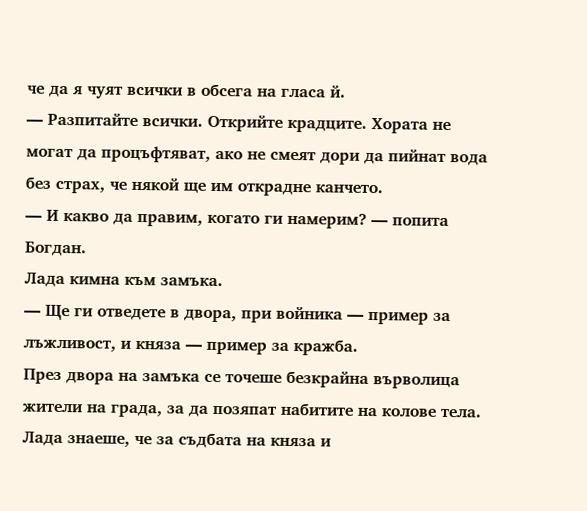че да я чуят всички в обсега на гласа й.
— Разпитайте всички. Открийте крадците. Хората не могат да процъфтяват, ако не смеят дори да пийнат вода без страх, че някой ще им открадне канчето.
— И какво да правим, когато ги намерим? — попита Богдан.
Лада кимна към замъка.
— Ще ги отведете в двора, при войника — пример за лъжливост, и княза — пример за кражба.
През двора на замъка се точеше безкрайна върволица жители на града, за да позяпат набитите на колове тела. Лада знаеше, че за съдбата на княза и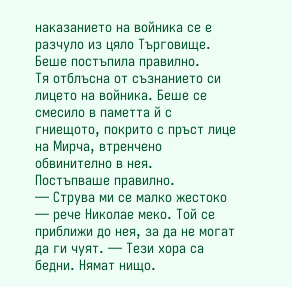наказанието на войника се е разчуло из цяло Търговище. Беше постъпила правилно.
Тя отблъсна от съзнанието си лицето на войника. Беше се смесило в паметта й с гниещото, покрито с пръст лице на Мирча, втренчено обвинително в нея.
Постъпваше правилно.
— Струва ми се малко жестоко — рече Николае меко. Той се приближи до нея, за да не могат да ги чуят. — Тези хора са бедни. Нямат нищо.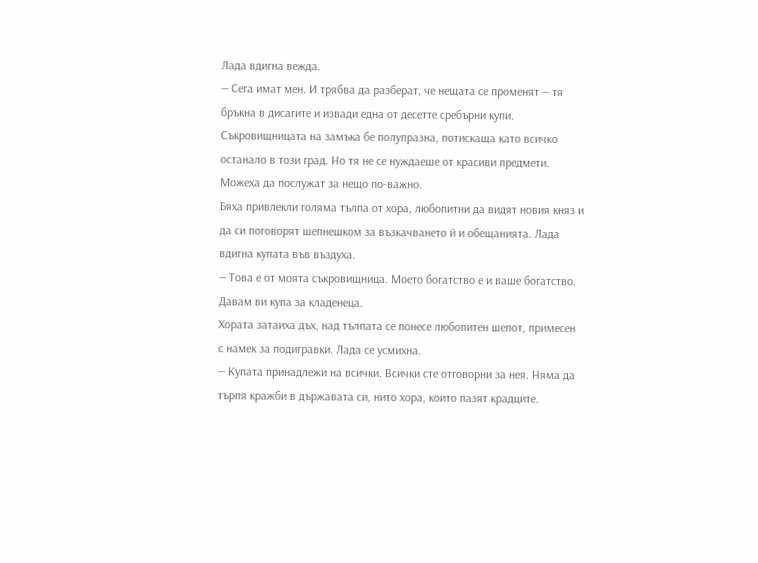Лада вдигна вежда.
— Сега имат мен. И трябва да разберат, че нещата се променят — тя бръкна в дисагите и извади една от десетте сребърни купи. Съкровищницата на замъка бе полупразна, потискаща като всичко останало в този град. Но тя не се нуждаеше от красиви предмети. Можеха да послужат за нещо по-важно.
Бяха привлекли голяма тълпа от хора, любопитни да видят новия княз и да си поговорят шепнешком за възкачването й и обещанията. Лада вдигна купата във въздуха.
— Това е от моята съкровищница. Моето богатство е и ваше богатство. Давам ви купа за кладенеца.
Хората затаиха дъх, над тълпата се понесе любопитен шепот, примесен с намек за подигравки. Лада се усмихна.
— Купата принадлежи на всички. Всички сте отговорни за нея. Няма да търпя кражби в държавата си, нито хора, които пазят крадците.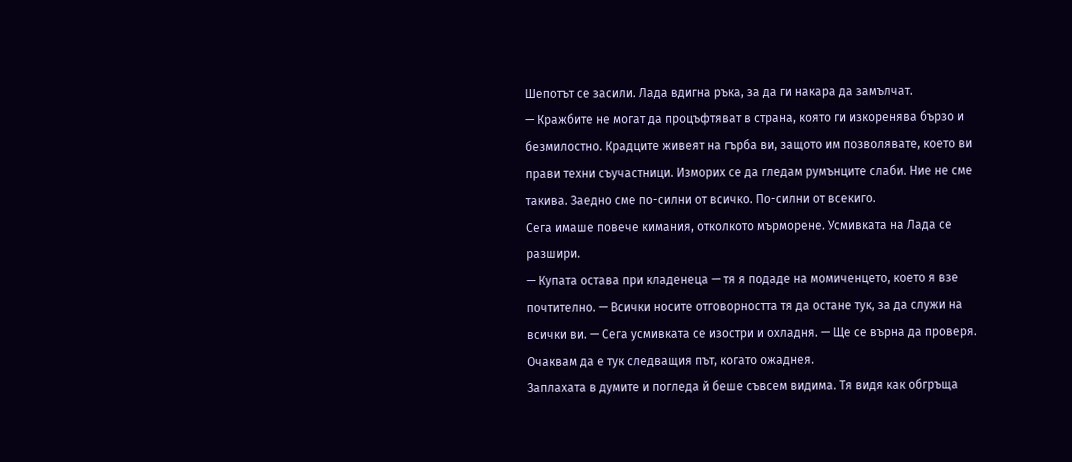Шепотът се засили. Лада вдигна ръка, за да ги накара да замълчат.
— Кражбите не могат да процъфтяват в страна, която ги изкоренява бързо и безмилостно. Крадците живеят на гърба ви, защото им позволявате, което ви прави техни съучастници. Изморих се да гледам румънците слаби. Ние не сме такива. Заедно сме по-силни от всичко. По-силни от всекиго.
Сега имаше повече кимания, отколкото мърморене. Усмивката на Лада се разшири.
— Купата остава при кладенеца — тя я подаде на момиченцето, което я взе почтително. — Всички носите отговорността тя да остане тук, за да служи на всички ви. — Сега усмивката се изостри и охладня. — Ще се върна да проверя. Очаквам да е тук следващия път, когато ожаднея.
Заплахата в думите и погледа й беше съвсем видима. Тя видя как обгръща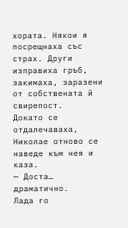хората. Някои я посрещнаха със страх. Други изправиха гръб, закимаха, заразени от собствената й свирепост.
Докато се отдалечаваха, Николае отново се наведе към нея и каза.
— Доста… драматично.
Лада го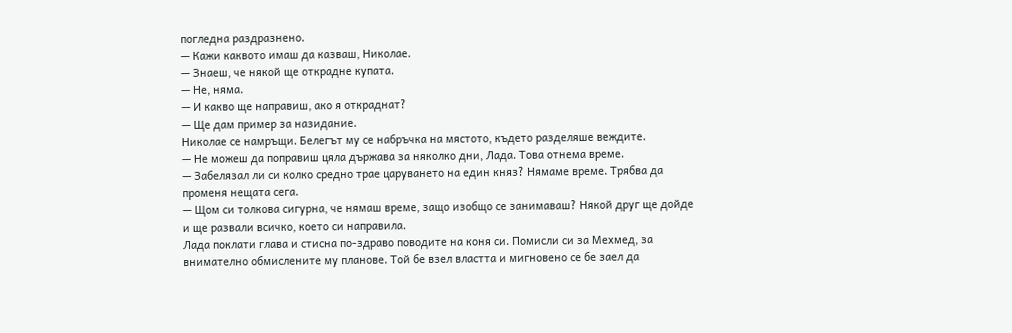погледна раздразнено.
— Кажи каквото имаш да казваш, Николае.
— Знаеш, че някой ще открадне купата.
— Не, няма.
— И какво ще направиш, ако я откраднат?
— Ще дам пример за назидание.
Николае се намръщи. Белегът му се набръчка на мястото, където разделяше веждите.
— Не можеш да поправиш цяла държава за няколко дни, Лада. Това отнема време.
— Забелязал ли си колко средно трае царуването на един княз? Нямаме време. Трябва да променя нещата сега.
— Щом си толкова сигурна, че нямаш време, защо изобщо се занимаваш? Някой друг ще дойде и ще развали всичко, което си направила.
Лада поклати глава и стисна по-здраво поводите на коня си. Помисли си за Мехмед, за внимателно обмислените му планове. Той бе взел властта и мигновено се бе заел да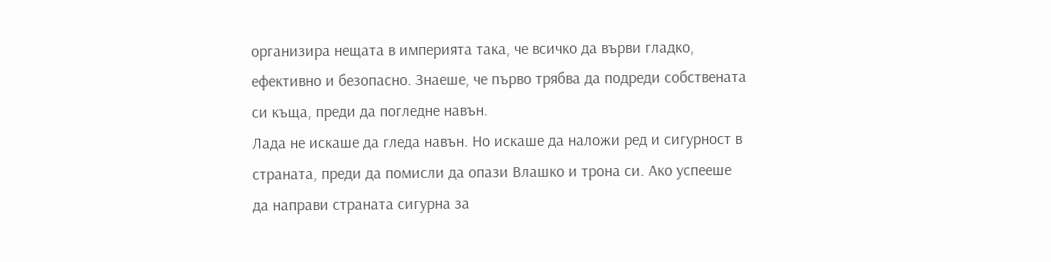организира нещата в империята така, че всичко да върви гладко, ефективно и безопасно. Знаеше, че първо трябва да подреди собствената си къща, преди да погледне навън.
Лада не искаше да гледа навън. Но искаше да наложи ред и сигурност в страната, преди да помисли да опази Влашко и трона си. Ако успееше да направи страната сигурна за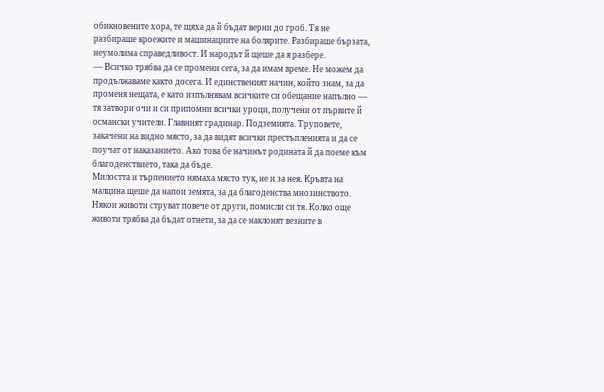обикновените хора, те щяха да й бъдат верни до гроб. Тя не разбираше кроежите и машинациите на болярите. Разбираше бързата, неумолима справедливост. И народът й щеше да я разбере.
— Всичко трябва да се промени сега, за да имам време. Не можем да продължаваме както досега. И единственият начин, който знам, за да променя нещата, е като изпълнявам всичките си обещание напълно — тя затвори очи и си припомни всички уроци, получени от първите й османски учители. Главният градинар. Подземията. Труповете, закачени на видно място, за да видят всички престъпленията и да се поучат от наказанието. Ако това бе начинът родината й да поеме към благоденствието, така да бъде.
Милостта и търпението нямаха място тук, не и за нея. Кръвта на малцина щеше да напои земята, за да благоденства мнозинството. Някои животи струват повече от други, помисли си тя. Колко още животи трябва да бъдат отнети, за да се наклонят везните в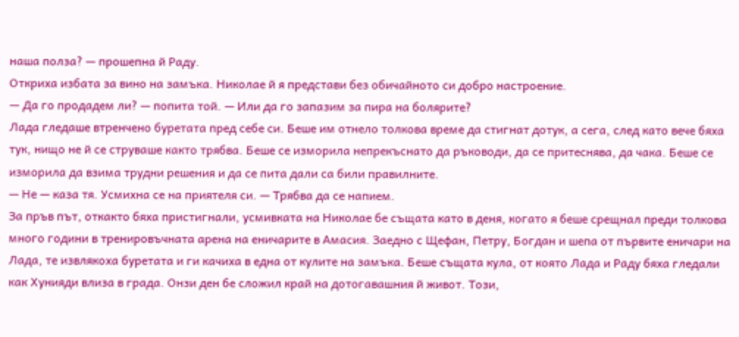наша полза? — прошепна й Раду.
Откриха избата за вино на замъка. Николае й я представи без обичайното си добро настроение.
— Да го продадем ли? — попита той. — Или да го запазим за пира на болярите?
Лада гледаше втренчено буретата пред себе си. Беше им отнело толкова време да стигнат дотук, а сега, след като вече бяха тук, нищо не й се струваше както трябва. Беше се изморила непрекъснато да ръководи, да се притеснява, да чака. Беше се изморила да взима трудни решения и да се пита дали са били правилните.
— Не — каза тя. Усмихна се на приятеля си. — Трябва да се напием.
За пръв път, откакто бяха пристигнали, усмивката на Николае бе същата като в деня, когато я беше срещнал преди толкова много години в тренировъчната арена на еничарите в Амасия. Заедно с Щефан, Петру, Богдан и шепа от първите еничари на Лада, те извлякоха буретата и ги качиха в една от кулите на замъка. Беше същата кула, от която Лада и Раду бяха гледали как Хунияди влиза в града. Онзи ден бе сложил край на дотогавашния й живот. Този,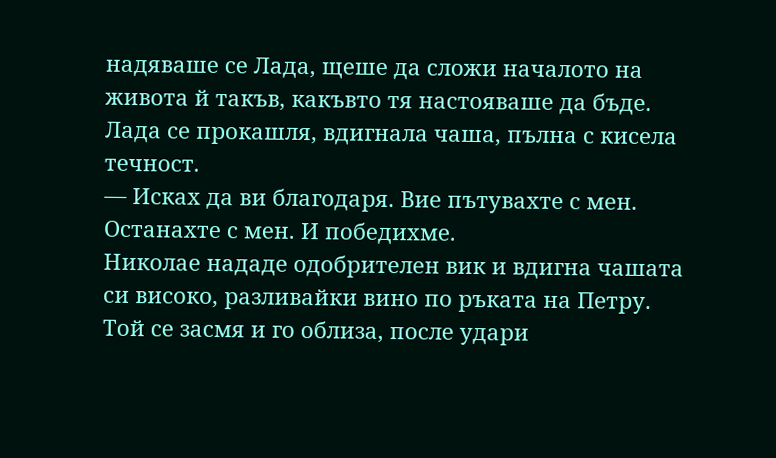надяваше се Лада, щеше да сложи началото на живота й такъв, какъвто тя настояваше да бъде.
Лада се прокашля, вдигнала чаша, пълна с кисела течност.
— Исках да ви благодаря. Вие пътувахте с мен. Останахте с мен. И победихме.
Николае нададе одобрителен вик и вдигна чашата си високо, разливайки вино по ръката на Петру. Той се засмя и го облиза, после удари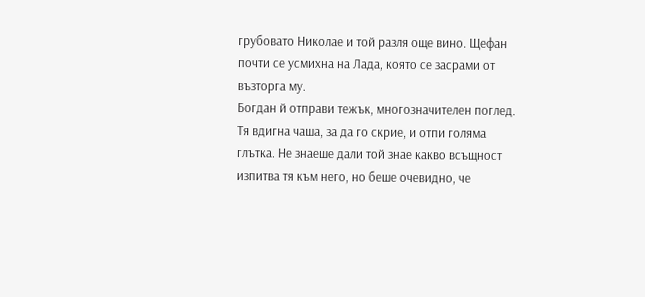грубовато Николае и той разля още вино. Щефан почти се усмихна на Лада, която се засрами от възторга му.
Богдан й отправи тежък, многозначителен поглед. Тя вдигна чаша, за да го скрие, и отпи голяма глътка. Не знаеше дали той знае какво всъщност изпитва тя към него, но беше очевидно, че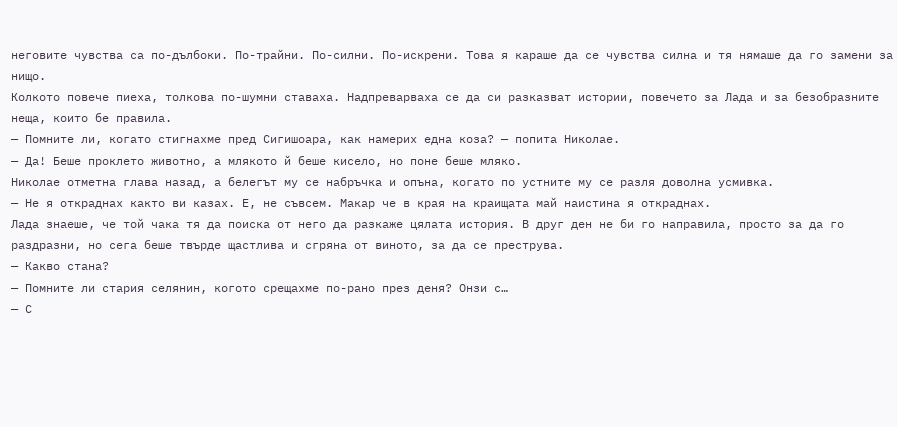неговите чувства са по-дълбоки. По-трайни. По-силни. По-искрени. Това я караше да се чувства силна и тя нямаше да го замени за нищо.
Колкото повече пиеха, толкова по-шумни ставаха. Надпреварваха се да си разказват истории, повечето за Лада и за безобразните неща, които бе правила.
— Помните ли, когато стигнахме пред Сигишоара, как намерих една коза? — попита Николае.
— Да! Беше проклето животно, а млякото й беше кисело, но поне беше мляко.
Николае отметна глава назад, а белегът му се набръчка и опъна, когато по устните му се разля доволна усмивка.
— Не я откраднах както ви казах. Е, не съвсем. Макар че в края на краищата май наистина я откраднах.
Лада знаеше, че той чака тя да поиска от него да разкаже цялата история. В друг ден не би го направила, просто за да го раздразни, но сега беше твърде щастлива и сгряна от виното, за да се преструва.
— Какво стана?
— Помните ли стария селянин, когото срещахме по-рано през деня? Онзи с…
— С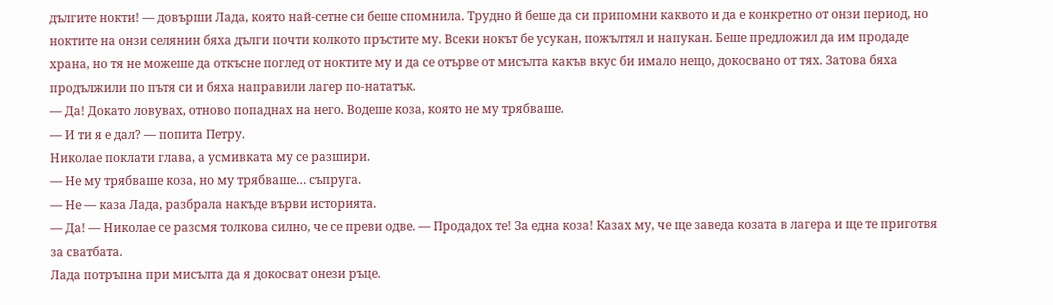дългите нокти! — довърши Лада, която най-сетне си беше спомнила. Трудно й беше да си припомни каквото и да е конкретно от онзи период, но ноктите на онзи селянин бяха дълги почти колкото пръстите му. Всеки нокът бе усукан, пожълтял и напукан. Беше предложил да им продаде храна, но тя не можеше да откъсне поглед от ноктите му и да се отърве от мисълта какъв вкус би имало нещо, докосвано от тях. Затова бяха продължили по пътя си и бяха направили лагер по-нататък.
— Да! Докато ловувах, отново попаднах на него. Водеше коза, която не му трябваше.
— И ти я е дал? — попита Петру.
Николае поклати глава, а усмивката му се разшири.
— Не му трябваше коза, но му трябваше… съпруга.
— Не — каза Лада, разбрала накъде върви историята.
— Да! — Николае се разсмя толкова силно, че се преви одве. — Продадох те! За една коза! Казах му, че ще заведа козата в лагера и ще те приготвя за сватбата.
Лада потръпна при мисълта да я докосват онези ръце.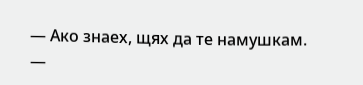— Ако знаех, щях да те намушкам.
—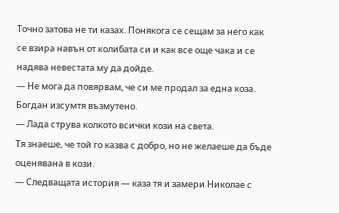Точно затова не ти казах. Понякога се сещам за него как се взира навън от колибата си и как все още чака и се надява невестата му да дойде.
— Не мога да повярвам, че си ме продал за една коза.
Богдан изсумтя възмутено.
— Лада струва колкото всички кози на света.
Тя знаеше, че той го казва с добро, но не желаеше да бъде оценявана в кози.
— Следващата история — каза тя и замери Николае с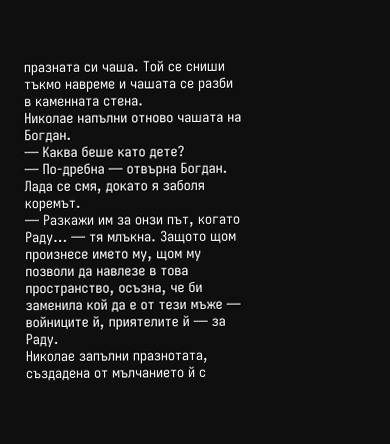празната си чаша. Той се сниши тъкмо навреме и чашата се разби в каменната стена.
Николае напълни отново чашата на Богдан.
— Каква беше като дете?
— По-дребна — отвърна Богдан.
Лада се смя, докато я заболя коремът.
— Разкажи им за онзи път, когато Раду… — тя млъкна. Защото щом произнесе името му, щом му позволи да навлезе в това пространство, осъзна, че би заменила кой да е от тези мъже — войниците й, приятелите й — за Раду.
Николае запълни празнотата, създадена от мълчанието й с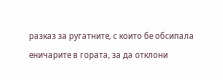разказ за ругатните, с които бе обсипала еничарите в гората, за да отклони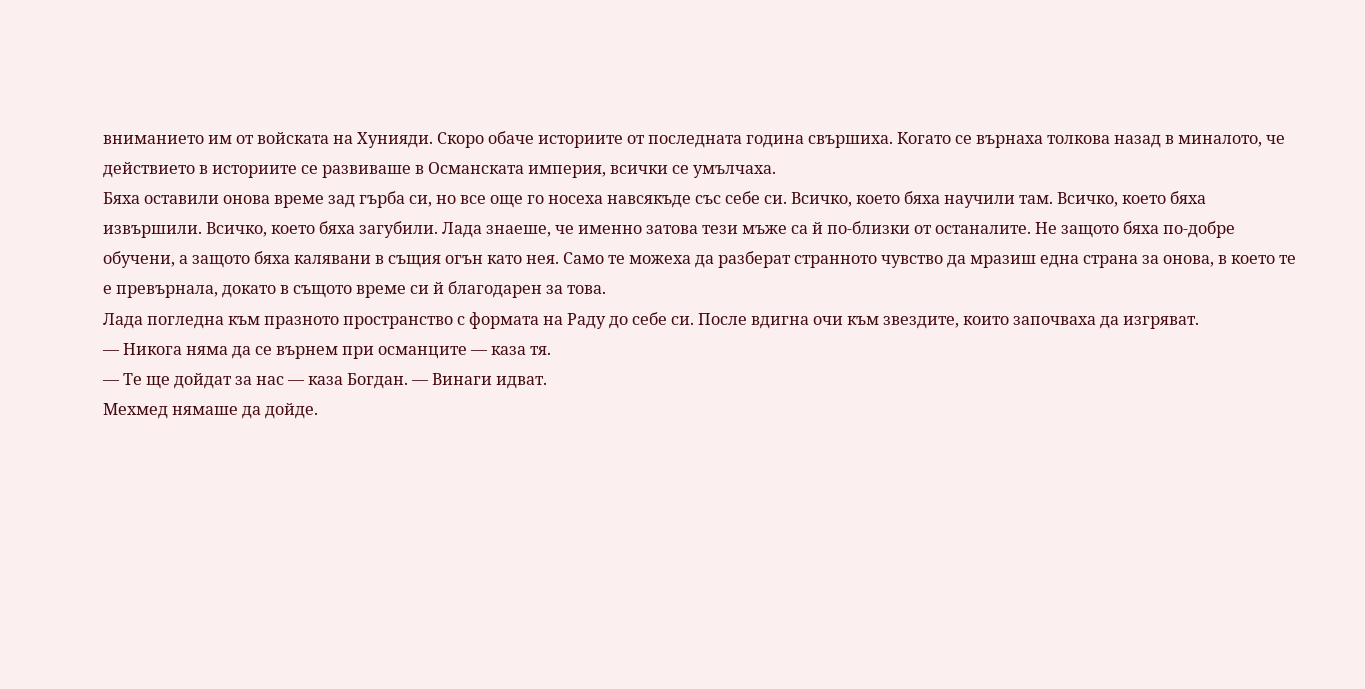вниманието им от войската на Хунияди. Скоро обаче историите от последната година свършиха. Когато се върнаха толкова назад в миналото, че действието в историите се развиваше в Османската империя, всички се умълчаха.
Бяха оставили онова време зад гърба си, но все още го носеха навсякъде със себе си. Всичко, което бяха научили там. Всичко, което бяха извършили. Всичко, което бяха загубили. Лада знаеше, че именно затова тези мъже са й по-близки от останалите. Не защото бяха по-добре обучени, а защото бяха калявани в същия огън като нея. Само те можеха да разберат странното чувство да мразиш една страна за онова, в което те е превърнала, докато в същото време си й благодарен за това.
Лада погледна към празното пространство с формата на Раду до себе си. После вдигна очи към звездите, които започваха да изгряват.
— Никога няма да се върнем при османците — каза тя.
— Те ще дойдат за нас — каза Богдан. — Винаги идват.
Мехмед нямаше да дойде.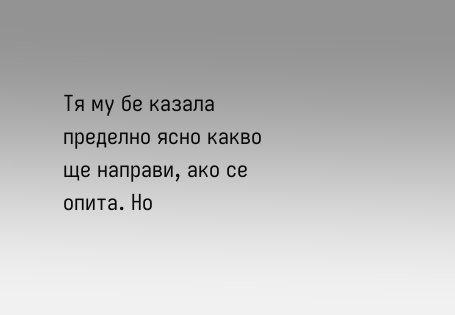Тя му бе казала пределно ясно какво ще направи, ако се опита. Но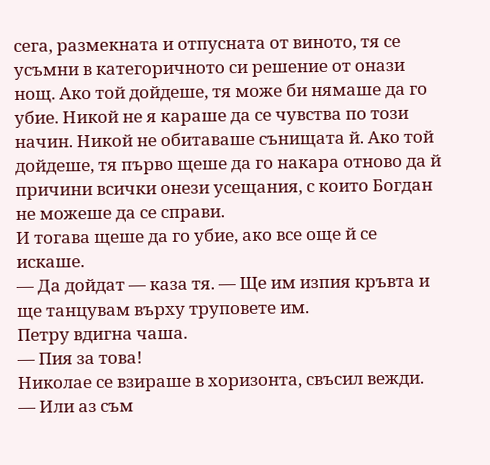сега, размекната и отпусната от виното, тя се усъмни в категоричното си решение от онази нощ. Ако той дойдеше, тя може би нямаше да го убие. Никой не я караше да се чувства по този начин. Никой не обитаваше сънищата й. Ако той дойдеше, тя първо щеше да го накара отново да й причини всички онези усещания, с които Богдан не можеше да се справи.
И тогава щеше да го убие, ако все още й се искаше.
— Да дойдат — каза тя. — Ще им изпия кръвта и ще танцувам върху труповете им.
Петру вдигна чаша.
— Пия за това!
Николае се взираше в хоризонта, свъсил вежди.
— Или аз съм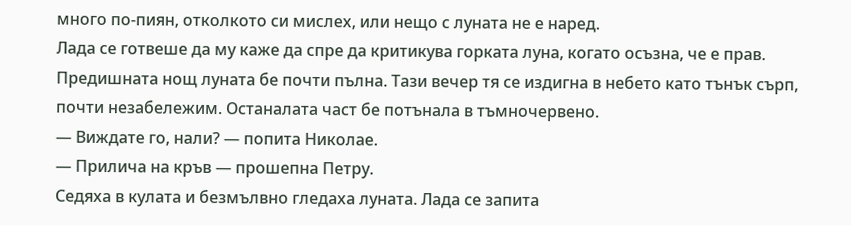много по-пиян, отколкото си мислех, или нещо с луната не е наред.
Лада се готвеше да му каже да спре да критикува горката луна, когато осъзна, че е прав. Предишната нощ луната бе почти пълна. Тази вечер тя се издигна в небето като тънък сърп, почти незабележим. Останалата част бе потънала в тъмночервено.
— Виждате го, нали? — попита Николае.
— Прилича на кръв — прошепна Петру.
Седяха в кулата и безмълвно гледаха луната. Лада се запита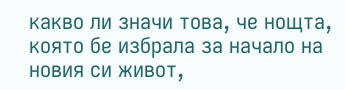какво ли значи това, че нощта, която бе избрала за начало на новия си живот,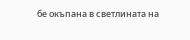бе окъпана в светлината на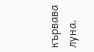кървава луна.